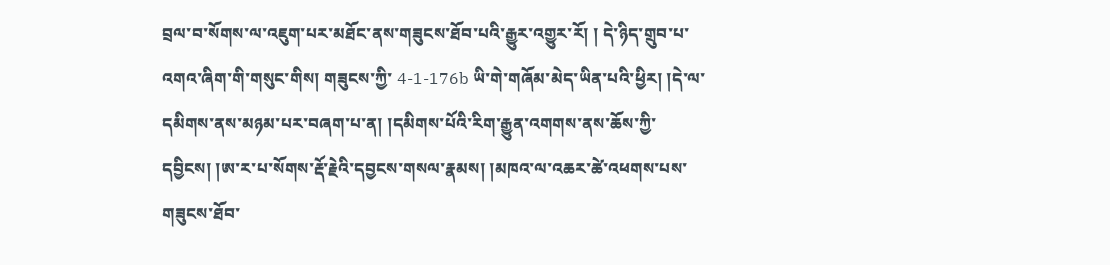བྲལ་བ་སོགས་ལ་འཇུག་པར་མཐོང་ནས་གཟུངས་ཐོབ་པའི་རྒྱུར་འགྱུར་རོ། ། དེ་ཉིད་གྲུབ་པ་འགའ་ཞིག་གི་གསུང་གིས། གཟུངས་ཀྱི་ 4-1-176b ཡི་གེ་གཞོམ་མེད་ཡིན་པའི་ཕྱིར། །དེ་ལ་དམིགས་ནས་མཉམ་པར་བཞག་པ་ན། །དམིགས་པོའི་རིག་རྒྱུན་འགགས་ནས་ཆོས་ཀྱི་དབྱིངས། །ཨ་ར་པ་སོགས་རྡོ་རྗེའི་དབྱངས་གསལ་རྣམས། །མཁའ་ལ་འཆར་ཚེ་འཕགས་པས་གཟུངས་ཐོབ་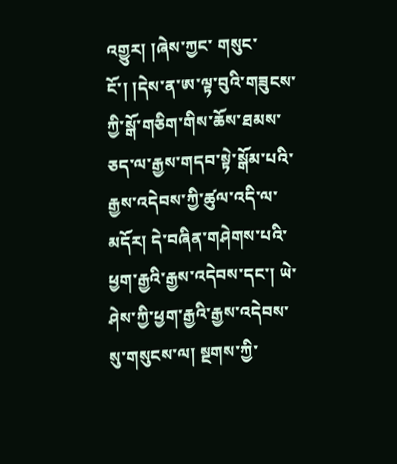འགྱུར། །ཞེས་ཀྱང་ གསུང་ངོ་། །དེས་ན་ཨ་ལྟ་བུའི་གཟུངས་ཀྱི་སྒོ་གཅིག་གིས་ཆོས་ཐམས་ཅད་ལ་རྒྱས་གདབ་སྟེ་སྒོམ་པའི་རྒྱས་འདེབས་ཀྱི་ཚུལ་འདི་ལ་མདོར། དེ་བཞིན་གཤེགས་པའི་ཕྱག་རྒྱའི་རྒྱས་འདེབས་དང་། ཡེ་ཤེས་ཀྱི་ཕྱག་རྒྱའི་རྒྱས་འདེབས་སུ་གསུངས་ལ། སྔགས་ཀྱི་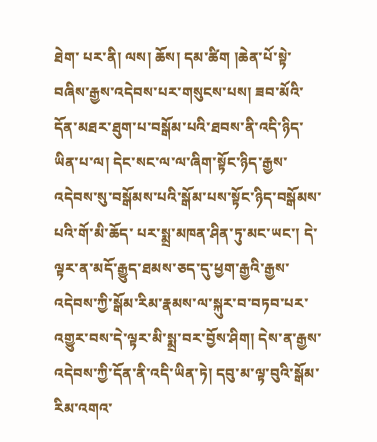ཐེག་ པར་ནི། ལས། ཆོས། དམ་ཚིག །ཆེན་པོ་སྟེ་བཞིས་རྒྱས་འདེབས་པར་གསུངས་པས། ཟབ་མོའི་དོན་མཐར་ཐུག་པ་བསྒོམ་པའི་ཐབས་ནི་འདི་ཉིད་ཡིན་པ་ལ། དེང་སང་ལ་ལ་ཞིག་སྟོང་ཉིད་རྒྱས་འདེབས་སུ་བསྒོམས་པའི་སྒོམ་པས་སྟོང་ཉིད་བསྒོམས་པའི་གོ་མི་ཆོད་ པར་སྨྲ་མཁན་ཤིན་ཏུ་མང་ཡང་། དེ་ལྟར་ན་མདོ་རྒྱུད་ཐམས་ཅད་དུ་ཕྱག་རྒྱའི་རྒྱས་འདེབས་ཀྱི་སྒོམ་རིམ་རྣམས་ལ་སྐུར་བ་བཏབ་པར་འགྱུར་བས་དེ་ལྟར་མི་སྨྲ་བར་བྱོས་ཤིག། དེས་ན་རྒྱས་འདེབས་ཀྱི་དོན་ནི་འདི་ཡིན་ཏེ། དབུ་མ་ལྟ་བུའི་སྒོམ་རིམ་འགའ་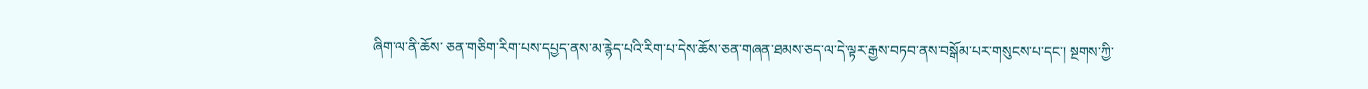ཞིག་ལ་ནི་ཆོས་ ཅན་གཅིག་རིག་པས་དཔྱད་ནས་མ་རྙེད་པའི་རིག་པ་དེས་ཆོས་ཅན་གཞན་ཐམས་ཅད་ལ་དེ་ལྟར་རྒྱས་བཏབ་ནས་བསྒོམ་པར་གསུངས་པ་དང་། སྔགས་ཀྱི་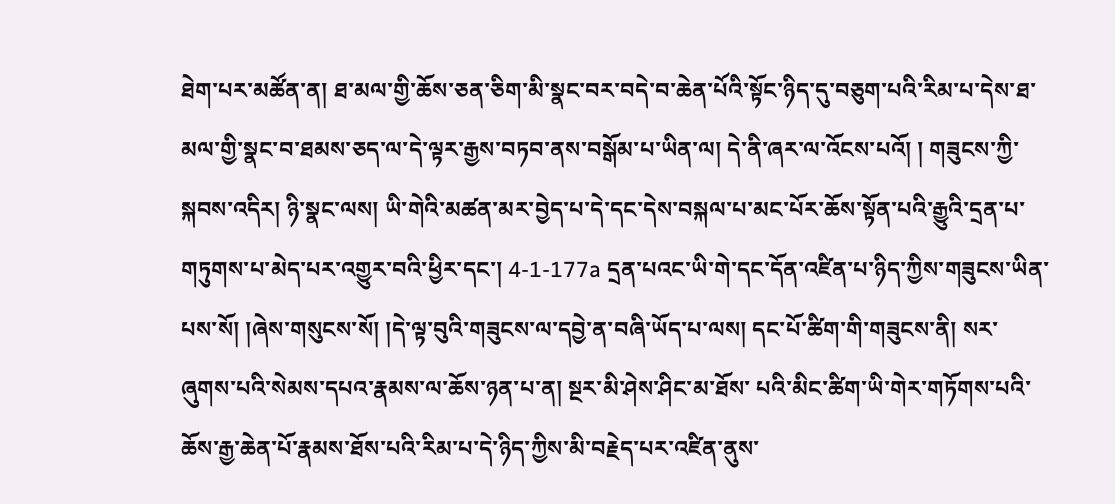ཐེག་པར་མཚོན་ན། ཐ་མལ་གྱི་ཆོས་ཅན་ཅིག་མི་སྣང་བར་བདེ་བ་ཆེན་པོའི་སྟོང་ཉིད་དུ་བཅུག་པའི་རིམ་པ་དེས་ཐ་ མལ་གྱི་སྣང་བ་ཐམས་ཅད་ལ་དེ་ལྟར་རྒྱས་བཏབ་ནས་བསྒོམ་པ་ཡིན་ལ། དེ་ནི་ཞར་ལ་འོངས་པའོ། ། གཟུངས་ཀྱི་སྐབས་འདིར། ཉི་སྣང་ལས། ཡི་གེའི་མཚན་མར་བྱེད་པ་དེ་དང་དེས་བསྐལ་པ་མང་པོར་ཆོས་སྟོན་པའི་རྒྱུའི་དྲན་པ་གཏུགས་པ་མེད་པར་འགྱུར་བའི་ཕྱིར་དང་། 4-1-177a དྲན་པའང་ཡི་གེ་དང་དོན་འཛིན་པ་ཉིད་ཀྱིས་གཟུངས་ཡིན་པས་སོ། །ཞེས་གསུངས་སོ། །དེ་ལྟ་བུའི་གཟུངས་ལ་དབྱེ་ན་བཞི་ཡོད་པ་ལས། དང་པོ་ཚིག་གི་གཟུངས་ནི། སར་ཞུགས་པའི་སེམས་དཔའ་རྣམས་ལ་ཆོས་ཉན་པ་ན། སྔར་མི་ཤེས་ཤིང་མ་ཐོས་ པའི་མིང་ཚིག་ཡི་གེར་གཏོགས་པའི་ཆོས་རྒྱ་ཆེན་པོ་རྣམས་ཐོས་པའི་རིམ་པ་དེ་ཉིད་ཀྱིས་མི་བརྗེད་པར་འཛིན་ནུས་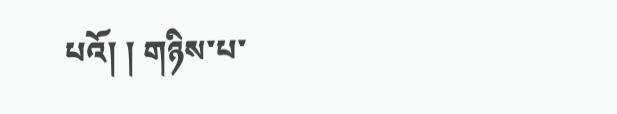པའོ། ། གཉིས་པ་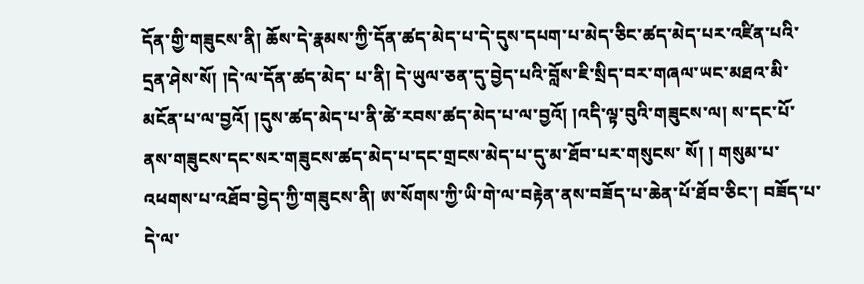དོན་གྱི་གཟུངས་ནི། ཆོས་དེ་རྣམས་ཀྱི་དོན་ཚད་མེད་པ་དེ་དུས་དཔག་པ་མེད་ཅིང་ཚད་མེད་པར་འཛིན་པའི་དྲན་ཤེས་སོ། །དེ་ལ་དོན་ཚད་མེད་ པ་ནི། དེ་ཡུལ་ཅན་དུ་བྱེད་པའི་བློས་ཇི་སྲིད་བར་གཞལ་ཡང་མཐའ་མི་མངོན་པ་ལ་བྱའོ། །དུས་ཚད་མེད་པ་ནི་ཚེ་རབས་ཚད་མེད་པ་ལ་བྱའོ། །འདི་ལྟ་བུའི་གཟུངས་ལ། ས་དང་པོ་ནས་གཟུངས་དང་སར་གཟུངས་ཚད་མེད་པ་དང་གྲངས་མེད་པ་དུ་མ་ཐོབ་པར་གསུངས་ སོ། ། གསུམ་པ་འཕགས་པ་འཐོབ་བྱེད་ཀྱི་གཟུངས་ནི། ཨ་སོགས་ཀྱི་ཡི་གེ་ལ་བརྟེན་ནས་བཟོད་པ་ཆེན་པོ་ཐོབ་ཅིང་། བཟོད་པ་དེ་ལ་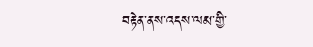བརྟེན་ནས་འདས་ལམ་གྱི་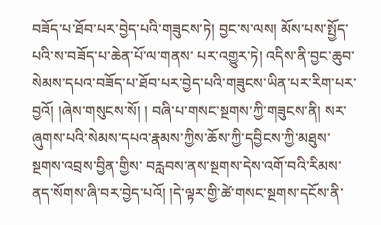བཟོད་པ་ཐོབ་པར་བྱེད་པའི་གཟུངས་ཏེ། བྱང་ས་ལས། མོས་པས་སྤྱོད་པའི་ས་བཟོད་པ་ཆེན་པོ་ལ་གནས་ པར་འགྱུར་ཏེ། འདིས་ནི་བྱང་ཆུབ་སེམས་དཔའ་བཟོད་པ་ཐོབ་པར་བྱེད་པའི་གཟུངས་ཡིན་པར་རིག་པར་བྱའོ། །ཞེས་གསུངས་སོ། ། བཞི་པ་གསང་སྔགས་ཀྱི་གཟུངས་ནི། སར་ཞུགས་པའི་སེམས་དཔའ་རྣམས་ཀྱིས་ཆོས་ཀྱི་དབྱིངས་ཀྱི་མཐུས་སྔགས་འབྲས་བྱིན་གྱིས་ བརླབས་ནས་སྔགས་དེས་འགོ་བའི་རིམས་ནད་སོགས་ཞི་བར་བྱེད་པའོ། །དེ་ལྟར་གྱི་ཚེ་གསང་སྔགས་དངོས་ནི་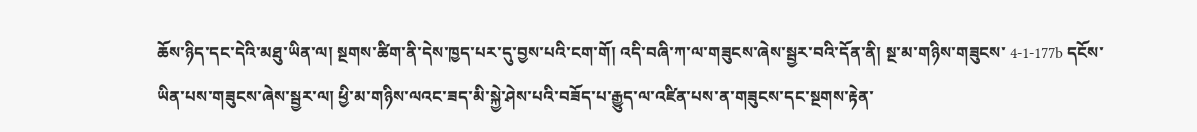ཆོས་ཉིད་དང་དེའི་མཐུ་ཡིན་ལ། སྔགས་ཚིག་ནི་དེས་ཁྱད་པར་དུ་བྱས་པའི་ངག་གོ། འདི་བཞི་ཀ་ལ་གཟུངས་ཞེས་སྦྱར་བའི་དོན་ནི། སྔ་མ་གཉིས་གཟུངས་ 4-1-177b དངོས་ཡིན་པས་གཟུངས་ཞེས་སྦྱར་ལ། ཕྱི་མ་གཉིས་ལའང་ཟད་མི་སྐྱེ་ཤེས་པའི་བཟོད་པ་རྒྱུད་ལ་འཛིན་པས་ན་གཟུངས་དང་སྔགས་རྟེན་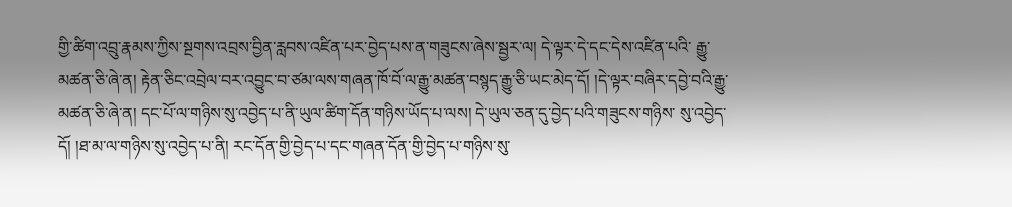གྱི་ཚིག་འབྲུ་རྣམས་ཀྱིས་སྔགས་འབྲས་བྱིན་རླབས་འཛིན་པར་བྱེད་པས་ན་གཟུངས་ཞེས་སྦྱར་ལ། དེ་ལྟར་དེ་དང་དེས་འཛིན་པའི་ རྒྱུ་མཚན་ཅི་ཞེ་ན། རྟེན་ཅིང་འབྲེལ་བར་འབྱུང་བ་ཙམ་ལས་གཞན་ཁོ་བོ་ལ་རྒྱུ་མཚན་བསྙད་རྒྱུ་ཅི་ཡང་མེད་དོ། །དེ་ལྟར་བཞིར་དབྱེ་བའི་རྒྱུ་མཚན་ཅི་ཞེ་ན། དང་པོ་ལ་གཉིས་སུ་འབྱེད་པ་ནི་ཡུལ་ཚིག་དོན་གཉིས་ཡོད་པ་ལས། དེ་ཡུལ་ཅན་དུ་བྱེད་པའི་གཟུངས་གཉིས་ སུ་འབྱེད་དོ། །ཐ་མ་ལ་གཉིས་སུ་འབྱེད་པ་ནི། རང་དོན་གྱི་བྱེད་པ་དང་གཞན་དོན་གྱི་བྱེད་པ་གཉིས་སུ་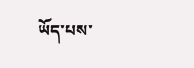ཡོད་པས་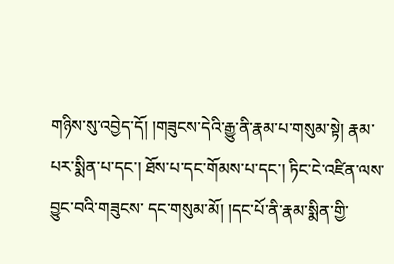གཉིས་སུ་འབྱེད་དོ། །གཟུངས་དེའི་རྒྱུ་ནི་རྣམ་པ་གསུམ་སྟེ། རྣམ་པར་སྨིན་པ་དང་། ཐོས་པ་དང་གོམས་པ་དང་། ཏིང་ངེ་འཛིན་ལས་བྱུང་བའི་གཟུངས་ དང་གསུམ་མོ། །དང་པོ་ནི་རྣམ་སྨིན་གྱི་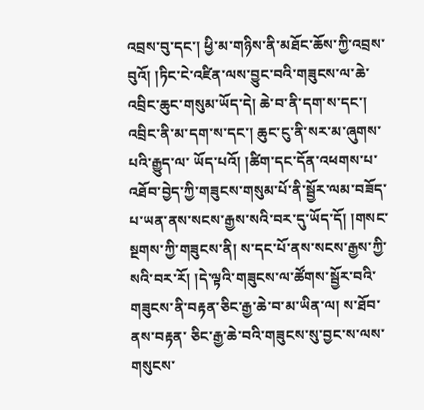འབྲས་བུ་དང་། ཕྱི་མ་གཉིས་ནི་མཐོང་ཆོས་ཀྱི་འབྲས་བུའོ། །ཏིང་ངེ་འཛིན་ལས་བྱུང་བའི་གཟུངས་ལ་ཆེ་འབྲིང་ཆུང་གསུམ་ཡོད་དེ། ཆེ་བ་ནི་དག་ས་དང་། འབྲིང་ནི་མ་དག་ས་དང་། ཆུང་ངུ་ནི་སར་མ་ཞུགས་པའི་རྒྱུད་ལ་ ཡོད་པའོ། །ཚིག་དང་དོན་འཕགས་པ་འཐོབ་བྱེད་ཀྱི་གཟུངས་གསུམ་པོ་ནི་སྦྱོར་ལམ་བཟོད་པ་ཡན་ནས་སངས་རྒྱས་སའི་བར་དུ་ཡོད་དོ། །གསང་སྔགས་ཀྱི་གཟུངས་ནི། ས་དང་པོ་ནས་སངས་རྒྱས་ཀྱི་སའི་བར་རོ། །དེ་ལྟའི་གཟུངས་ལ་ཚོགས་སྦྱོར་བའི་གཟུངས་ནི་བརྟན་ཅིང་རྒྱ་ཆེ་བ་མ་ཡིན་ལ། ས་ཐོབ་ནས་བརྟན་ ཅིང་རྒྱ་ཆེ་བའི་གཟུངས་སུ་བྱང་ས་ལས་གསུངས་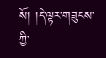སོ། །དེ་ལྟར་གཟུངས་ཀྱི་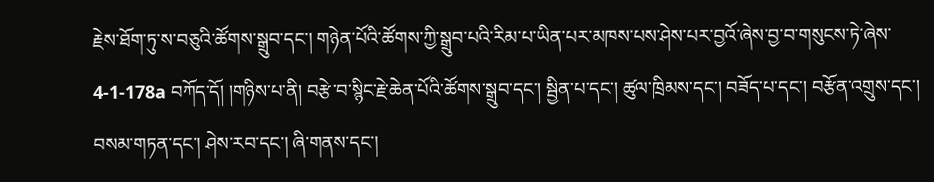རྗེས་ཐོག་ཏུ་ས་བཅུའི་ཚོགས་སྒྲུབ་དང་། གཉེན་པོའི་ཚོགས་ཀྱི་སྒྲུབ་པའི་རིམ་པ་ཡིན་པར་མཁས་པས་ཤེས་པར་བྱའོ་ཞེས་བྱ་བ་གསུངས་ཏེ་ཞེས་ 4-1-178a བཀོད་དོ། །གཉིས་པ་ནི། བརྩེ་བ་སྙིང་རྗེ་ཆེན་པོའི་ཚོགས་སྒྲུབ་དང་། སྦྱིན་པ་དང་། ཚུལ་ཁྲིམས་དང་། བཟོད་པ་དང་། བརྩོན་འགྲུས་དང་། བསམ་གཏན་དང་། ཤེས་རབ་དང་། ཞི་གནས་དང་།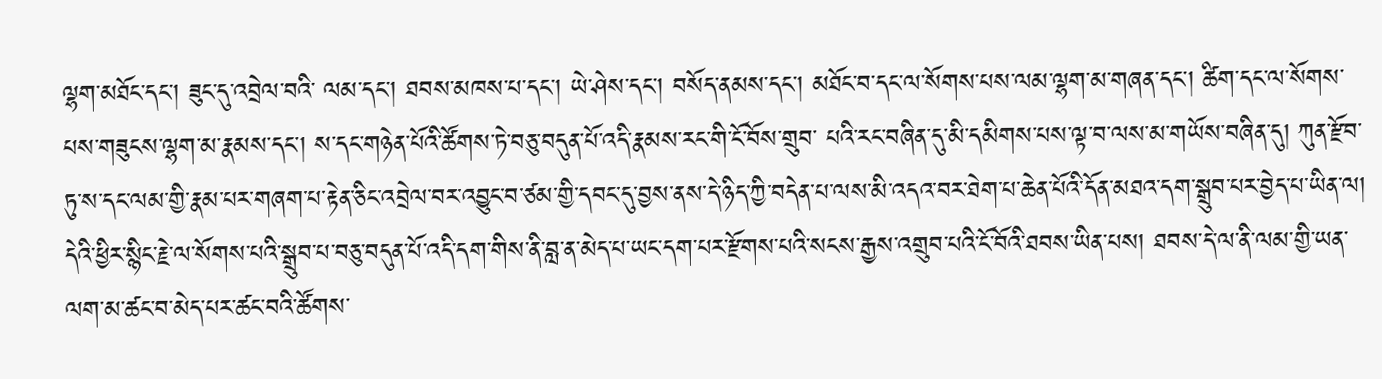ལྷག་མཐོང་དང་། ཟུང་དུ་འབྲེལ་བའི་ ལམ་དང་། ཐབས་མཁས་པ་དང་། ཡེ་ཤེས་དང་། བསོད་ནམས་དང་། མཐོང་བ་དང་ལ་སོགས་པས་ལམ་ལྷག་མ་གཞན་དང་། ཚིག་དང་ལ་སོགས་པས་གཟུངས་ལྷག་མ་རྣམས་དང་། ས་དང་གཉེན་པོའི་ཚོགས་ཏེ་བཅུ་བདུན་པོ་འདི་རྣམས་རང་གི་ངོ་བོས་གྲུབ་ པའི་རང་བཞིན་དུ་མི་དམིགས་པས་ལྟ་བ་ལས་མ་གཡོས་བཞིན་དུ། ཀུན་རྫོབ་ཏུ་ས་དང་ལམ་གྱི་རྣམ་པར་གཞག་པ་རྟེན་ཅིང་འབྲེལ་བར་འབྱུང་བ་ཙམ་གྱི་དབང་དུ་བྱས་ནས་དེ་ཉིད་ཀྱི་བདེན་པ་ལས་མི་འདའ་བར་ཐེག་པ་ཆེན་པོའི་དོན་མཐའ་དག་སྒྲུབ་པར་བྱེད་པ་ཡིན་ལ། དེའི་ཕྱིར་སྙིང་རྗེ་ལ་སོགས་པའི་སྒྲུབ་པ་བཅུ་བདུན་པོ་འདི་དག་གིས་ནི་བླ་ན་མེད་པ་ཡང་དག་པར་རྫོགས་པའི་སངས་རྒྱས་འགྲུབ་པའི་ངོ་བོའི་ཐབས་ཡིན་པས། ཐབས་དེ་ལ་ནི་ལམ་གྱི་ཡན་ལག་མ་ཚང་བ་མེད་པར་ཚང་བའི་ཚོགས་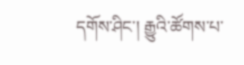དགོས་ཤིང་། རྒྱུའི་ཚོགས་པ་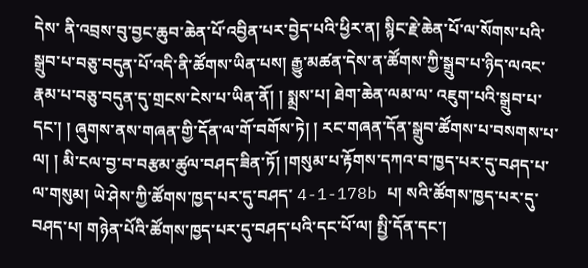དེས་ ནི་འབྲས་བུ་བྱང་ཆུབ་ཆེན་པོ་འབྱིན་པར་བྱེད་པའི་ཕྱིར་ན། སྙིང་རྗེ་ཆེན་པོ་ལ་སོགས་པའི་སྒྲུབ་པ་བཅུ་བདུན་པོ་འདི་ནི་ཚོགས་ཡིན་པས། རྒྱུ་མཚན་དེས་ན་ཚོགས་ཀྱི་སྒྲུབ་པ་ཉིད་ལའང་རྣམ་པ་བཅུ་བདུན་དུ་གྲངས་ངེས་པ་ཡིན་ནོ། ། སྨྲས་པ། ཐེག་ཆེན་ལམ་ལ་ འཇུག་པའི་སྒྲུབ་པ་དང་། ། ཞུགས་ནས་གཞན་གྱི་དོན་ལ་གོ་བགོས་ཏེ། ། རང་གཞན་དོན་སྒྲུབ་ཚོགས་པ་བསགས་པ་ལ། ། མི་ངལ་བྱ་བ་བརྩམ་ཚུལ་བཤད་ཟིན་ཏོ། །གསུམ་པ་རྟོགས་དཀའ་བ་ཁྱད་པར་དུ་བཤད་པ་ལ་གསུམ། ཡེ་ཤེས་ཀྱི་ཚོགས་ཁྱད་པར་དུ་བཤད་ 4-1-178b པ། སའི་ཚོགས་ཁྱད་པར་དུ་བཤད་པ། གཉེན་པོའི་ཚོགས་ཁྱད་པར་དུ་བཤད་པའི་དང་པོ་ལ། སྤྱི་དོན་དང་།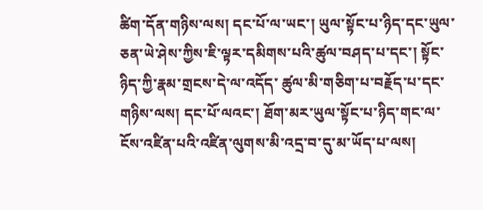ཚིག་དོན་གཉིས་ལས། དང་པོ་ལ་ཡང་། ཡུལ་སྟོང་པ་ཉིད་དང་ཡུལ་ཅན་ཡེ་ཤེས་ཀྱིས་ཇི་ལྟར་དམིགས་པའི་ཚུལ་བཤད་པ་དང་། སྟོང་ཉིད་ཀྱི་རྣམ་གྲངས་དེ་ལ་འདོད་ ཚུལ་མི་གཅིག་པ་བརྗོད་པ་དང་གཉིས་ལས། དང་པོ་ལའང་། ཐོག་མར་ཡུལ་སྟོང་པ་ཉིད་གང་ལ་ངོས་འཛིན་པའི་འཛིན་ལུགས་མི་འདྲ་བ་དུ་མ་ཡོད་པ་ལས།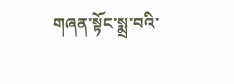གཞན་སྟོང་སྨྲ་བའི་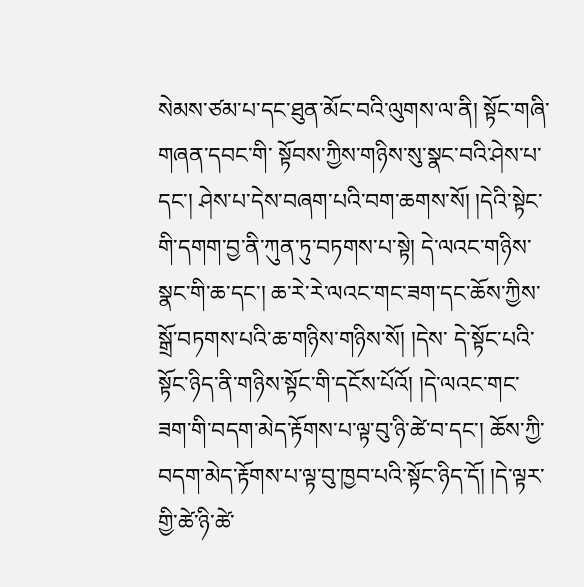སེམས་ཙམ་པ་དང་ཐུན་མོང་བའི་ལུགས་ལ་ནི། སྟོང་གཞི་གཞན་དབང་གི་ སྟོབས་ཀྱིས་གཉིས་སུ་སྣང་བའི་ཤེས་པ་དང་། ཤེས་པ་དེས་བཞག་པའི་བག་ཆགས་སོ། །དེའི་སྟེང་གི་དགག་བྱ་ནི་ཀུན་ཏུ་བཏགས་པ་སྟེ། དེ་ལའང་གཉིས་སྣང་གི་ཆ་དང་། ཆ་རེ་རེ་ལའང་གང་ཟག་དང་ཆོས་ཀྱིས་སྒྲོ་བཏགས་པའི་ཆ་གཉིས་གཉིས་སོ། །དེས་ དེ་སྟོང་པའི་སྟོང་ཉིད་ནི་གཉིས་སྟོང་གི་དངོས་པོའོ། །དེ་ལའང་གང་ཟག་གི་བདག་མེད་རྟོགས་པ་ལྟ་བུ་ཉི་ཚེ་བ་དང་། ཆོས་ཀྱི་བདག་མེད་རྟོགས་པ་ལྟ་བུ་ཁྱབ་པའི་སྟོང་ཉིད་དོ། །དེ་ལྟར་གྱི་ཚེ་ཉི་ཚེ་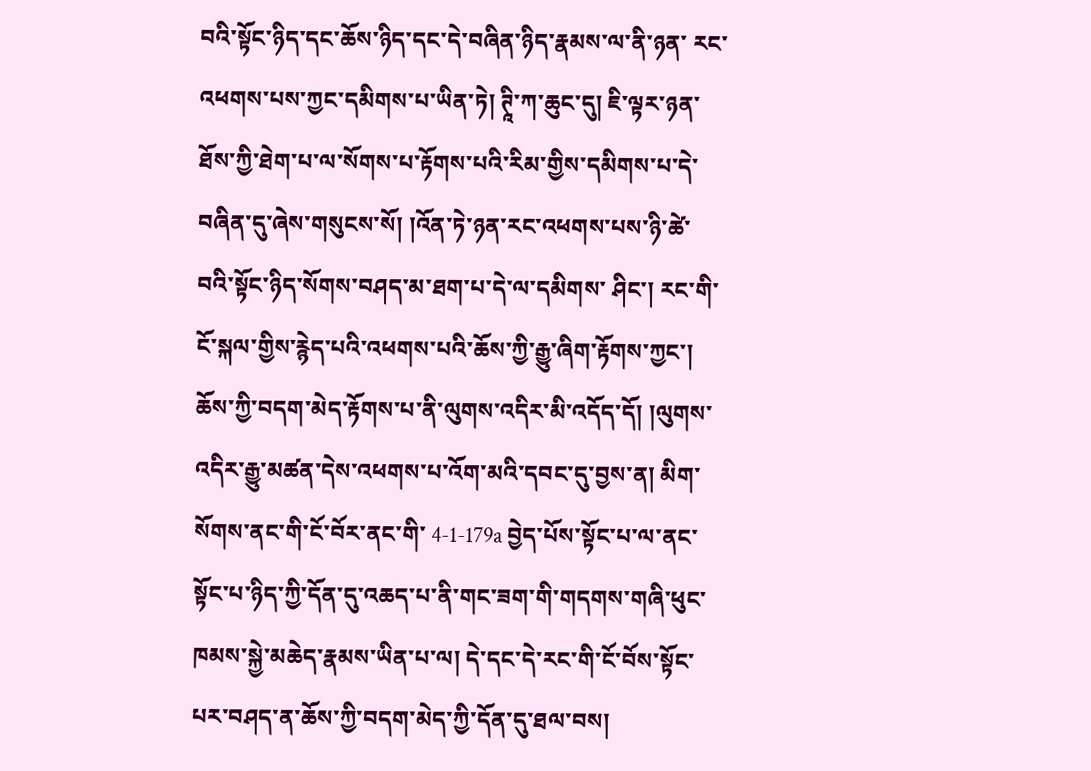བའི་སྟོང་ཉིད་དང་ཆོས་ཉིད་དང་དེ་བཞིན་ཉིད་རྣམས་ལ་ནི་ཉན་ རང་འཕགས་པས་ཀྱང་དམིགས་པ་ཡིན་ཏེ། ཊཱི་ཀ་ཆུང་དུ། ཇི་ལྟར་ཉན་ཐོས་ཀྱི་ཐེག་པ་ལ་སོགས་པ་རྟོགས་པའི་རིམ་གྱིས་དམིགས་པ་དེ་བཞིན་དུ་ཞེས་གསུངས་སོ། །འོན་ཏེ་ཉན་རང་འཕགས་པས་ཉི་ཚེ་བའི་སྟོང་ཉིད་སོགས་བཤད་མ་ཐག་པ་དེ་ལ་དམིགས་ ཤིང་། རང་གི་ངོ་སྐལ་གྱིས་རྙེད་པའི་འཕགས་པའི་ཆོས་ཀྱི་རྒྱུ་ཞིག་རྟོགས་ཀྱང་། ཆོས་ཀྱི་བདག་མེད་རྟོགས་པ་ནི་ལུགས་འདིར་མི་འདོད་དོ། །ལུགས་འདིར་རྒྱུ་མཚན་དེས་འཕགས་པ་འོག་མའི་དབང་དུ་བྱས་ན། མིག་སོགས་ནང་གི་ངོ་བོར་ནང་གི་ 4-1-179a བྱེད་པོས་སྟོང་པ་ལ་ནང་སྟོང་པ་ཉིད་ཀྱི་དོན་དུ་འཆད་པ་ནི་གང་ཟག་གི་གདགས་གཞི་ཕུང་ཁམས་སྐྱེ་མཆེད་རྣམས་ཡིན་པ་ལ། དེ་དང་དེ་རང་གི་ངོ་བོས་སྟོང་པར་བཤད་ན་ཆོས་ཀྱི་བདག་མེད་ཀྱི་དོན་དུ་ཐལ་བས།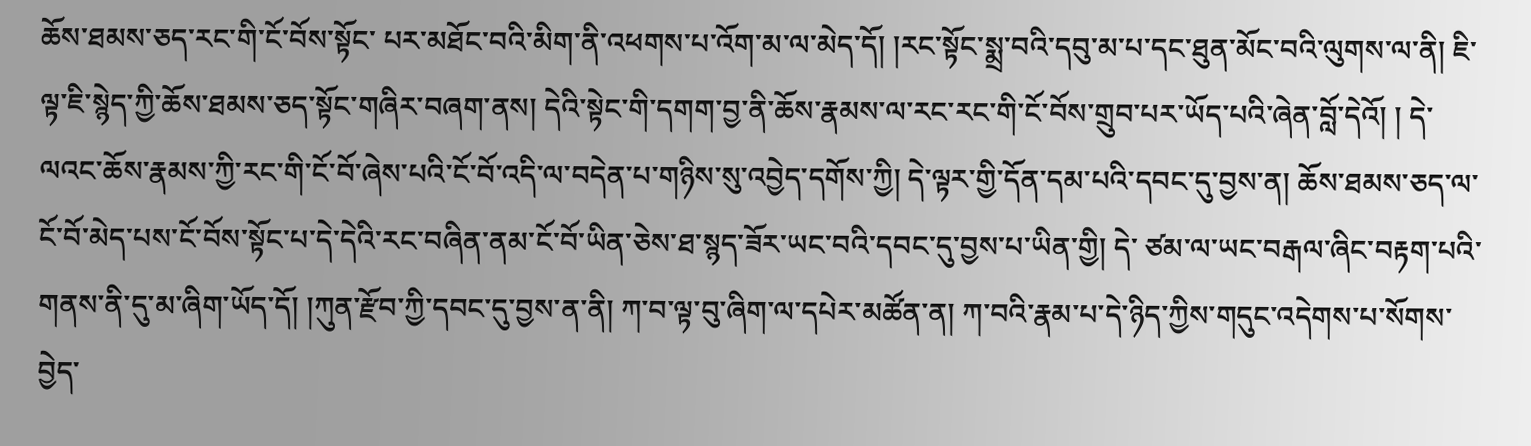ཆོས་ཐམས་ཅད་རང་གི་ངོ་བོས་སྟོང་ པར་མཐོང་བའི་མིག་ནི་འཕགས་པ་འོག་མ་ལ་མེད་དོ། །རང་སྟོང་སྨྲ་བའི་དབུ་མ་པ་དང་ཐུན་མོང་བའི་ལུགས་ལ་ནི། ཇི་ལྟ་ཇི་སྙེད་ཀྱི་ཆོས་ཐམས་ཅད་སྟོང་གཞིར་བཞག་ནས། དེའི་སྟེང་གི་དགག་བྱ་ནི་ཆོས་རྣམས་ལ་རང་རང་གི་ངོ་བོས་གྲུབ་པར་ཡོད་པའི་ཞེན་བློ་དེའོ། ། དེ་ལའང་ཆོས་རྣམས་ཀྱི་རང་གི་ངོ་བོ་ཞེས་པའི་ངོ་བོ་འདི་ལ་བདེན་པ་གཉིས་སུ་འབྱེད་དགོས་ཀྱི། དེ་ལྟར་གྱི་དོན་དམ་པའི་དབང་དུ་བྱས་ན། ཆོས་ཐམས་ཅད་ལ་ངོ་བོ་མེད་པས་ངོ་བོས་སྟོང་པ་དེ་དེའི་རང་བཞིན་ནམ་ངོ་བོ་ཡིན་ཅེས་ཐ་སྙད་ཟོར་ཡང་བའི་དབང་དུ་བྱས་པ་ཡིན་གྱི། དེ་ ཙམ་ལ་ཡང་བརྒལ་ཞིང་བརྟག་པའི་གནས་ནི་དུ་མ་ཞིག་ཡོད་དོ། །ཀུན་རྫོབ་ཀྱི་དབང་དུ་བྱས་ན་ནི། ཀ་བ་ལྟ་བུ་ཞིག་ལ་དཔེར་མཚོན་ན། ཀ་བའི་རྣམ་པ་དེ་ཉིད་ཀྱིས་གདུང་འདེགས་པ་སོགས་བྱེད་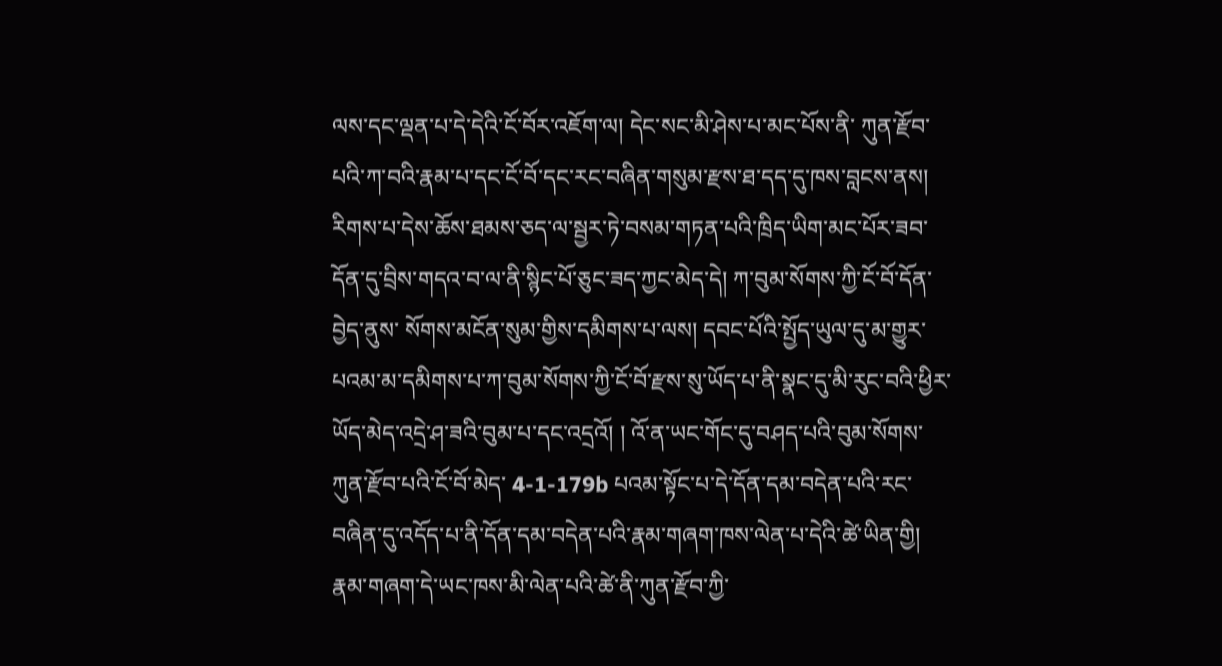ལས་དང་ལྡན་པ་དེ་དེའི་ངོ་བོར་འཇོག་ལ། དེང་སང་མི་ཤེས་པ་མང་པོས་ནི་ ཀུན་རྫོབ་པའི་ཀ་བའི་རྣམ་པ་དང་ངོ་བོ་དང་རང་བཞིན་གསུམ་རྫས་ཐ་དད་དུ་ཁས་བླངས་ནས། རིགས་པ་དེས་ཆོས་ཐམས་ཅད་ལ་སྦྱར་ཏེ་བསམ་གཏན་པའི་ཁྲིད་ཡིག་མང་པོར་ཟབ་དོན་དུ་བྲིས་གདའ་བ་ལ་ནི་སྙིང་པོ་ཅུང་ཟད་ཀྱང་མེད་དེ། ཀ་བུམ་སོགས་ཀྱི་ངོ་བོ་དོན་བྱེད་ནུས་ སོགས་མངོན་སུམ་གྱིས་དམིགས་པ་ལས། དབང་པོའི་སྤྱོད་ཡུལ་དུ་མ་གྱུར་པའམ་མ་དམིགས་པ་ཀ་བུམ་སོགས་ཀྱི་ངོ་བོ་རྫས་སུ་ཡོད་པ་ནི་སྣང་དུ་མི་རུང་བའི་ཕྱིར་ཡོད་མེད་འདྲེ་ཤ་ཟའི་བུམ་པ་དང་འདྲའོ། ། འོ་ན་ཡང་གོང་དུ་བཤད་པའི་བུམ་སོགས་ཀུན་རྫོབ་པའི་ངོ་བོ་མེད་ 4-1-179b པའམ་སྟོང་པ་དེ་དོན་དམ་བདེན་པའི་རང་བཞིན་དུ་འདོད་པ་ནི་དོན་དམ་བདེན་པའི་རྣམ་གཞག་ཁས་ལེན་པ་དེའི་ཚེ་ཡིན་གྱི། རྣམ་གཞག་དེ་ཡང་ཁས་མི་ལེན་པའི་ཚེ་ནི་ཀུན་རྫོབ་ཀྱི་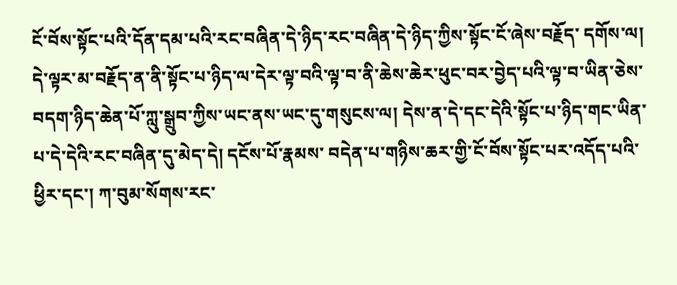ངོ་བོས་སྟོང་པའི་དོན་དམ་པའི་རང་བཞིན་དེ་ཉིད་རང་བཞིན་དེ་ཉིད་ཀྱིས་སྟོང་ངོ་ཞེས་བརྗོད་ དགོས་ལ། དེ་ལྟར་མ་བརྗོད་ན་ནི་སྟོང་པ་ཉིད་ལ་དེར་ལྟ་བའི་ལྟ་བ་ནི་ཆེས་ཆེར་ཕུང་བར་བྱེད་པའི་ལྟ་བ་ཡིན་ཅེས་བདག་ཉིད་ཆེན་པོ་ཀླུ་སྒྲུབ་ཀྱིས་ཡང་ནས་ཡང་དུ་གསུངས་ལ། དེས་ན་དེ་དང་དེའི་སྟོང་པ་ཉིད་གང་ཡིན་པ་དེ་དེའི་རང་བཞིན་དུ་མེད་དེ། དངོས་པོ་རྣམས་ བདེན་པ་གཉིས་ཆར་གྱི་ངོ་བོས་སྟོང་པར་འདོད་པའི་ཕྱིར་དང་། ཀ་བུམ་སོགས་རང་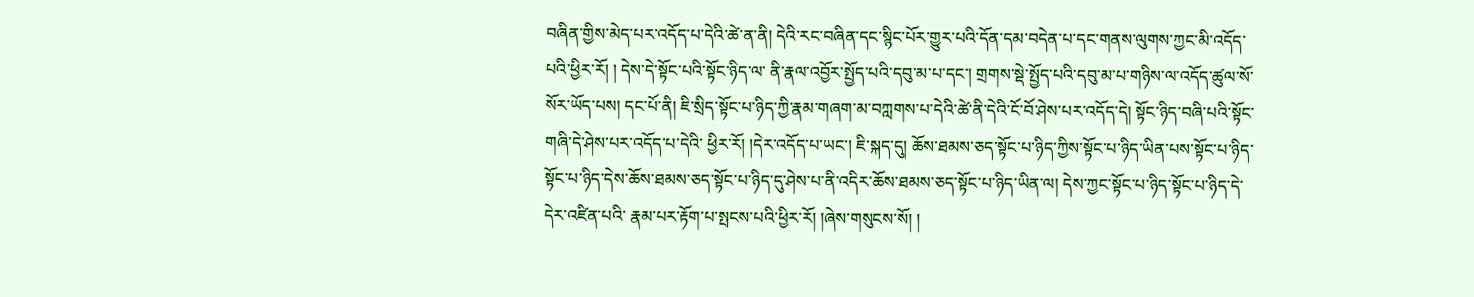བཞིན་གྱིས་མེད་པར་འདོད་པ་དེའི་ཚེ་ན་ནི། དེའི་རང་བཞིན་དང་སྙིང་པོར་གྱུར་པའི་དོན་དམ་བདེན་པ་དང་གནས་ལུགས་ཀྱང་མི་འདོད་པའི་ཕྱིར་རོ། ། དེས་དེ་སྟོང་པའི་སྟོང་ཉིད་ལ་ ནི་རྣལ་འབྱོར་སྤྱོད་པའི་དབུ་མ་པ་དང་། གྲགས་སྡེ་སྤྱོད་པའི་དབུ་མ་པ་གཉིས་ལ་འདོད་ཚུལ་སོ་སོར་ཡོད་པས། དང་པོ་ནི། ཇི་སྲིད་སྟོང་པ་ཉིད་ཀྱི་རྣམ་གཞག་མ་བཀླགས་པ་དེའི་ཚེ་ནི་དེའི་ངོ་བོ་ཤེས་པར་འདོད་དེ། སྟོང་ཉིད་བཞི་པའི་སྟོང་གཞི་དེ་ཤེས་པར་འདོད་པ་དེའི་ ཕྱིར་རོ། །དེར་འདོད་པ་ཡང་། ཇི་སྐད་དུ། ཆོས་ཐམས་ཅད་སྟོང་པ་ཉིད་ཀྱིས་སྟོང་པ་ཉིད་ཡིན་པས་སྟོང་པ་ཉིད་སྟོང་པ་ཉིད་དེས་ཆོས་ཐམས་ཅད་སྟོང་པ་ཉིད་དུ་ཤེས་པ་ནི་འདིར་ཆོས་ཐམས་ཅད་སྟོང་པ་ཉིད་ཡིན་ལ། དེས་ཀྱང་སྟོང་པ་ཉིད་སྟོང་པ་ཉིད་དེ་དེར་འཛིན་པའི་ རྣམ་པར་རྟོག་པ་སྤངས་པའི་ཕྱིར་རོ། །ཞེས་གསུངས་སོ། །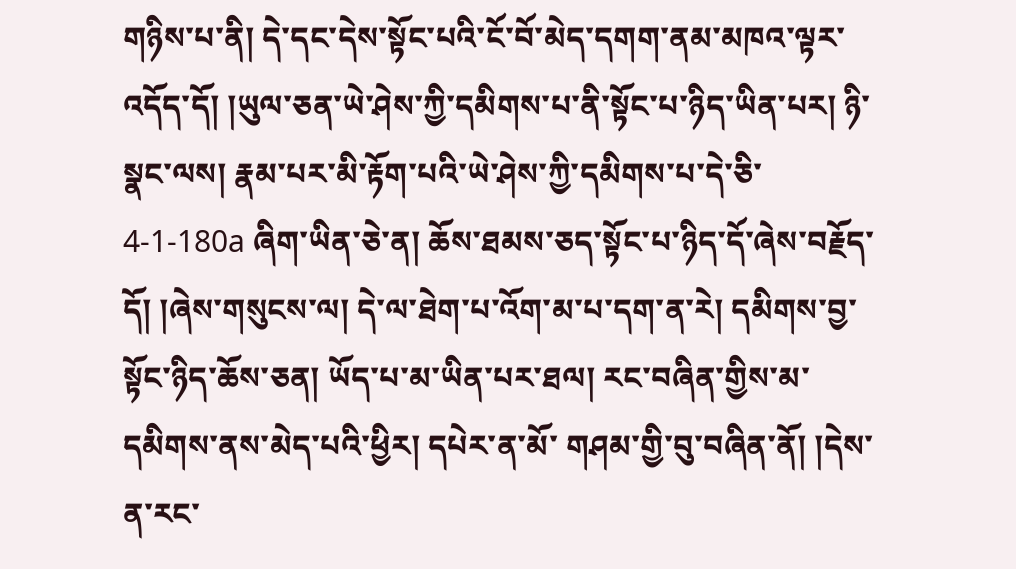གཉིས་པ་ནི། དེ་དང་དེས་སྟོང་པའི་ངོ་བོ་མེད་དགག་ནམ་མཁའ་ལྟར་འདོད་དོ། །ཡུལ་ཅན་ཡེ་ཤེས་ཀྱི་དམིགས་པ་ནི་སྟོང་པ་ཉིད་ཡིན་པར། ཉི་སྣང་ལས། རྣམ་པར་མི་རྟོག་པའི་ཡེ་ཤེས་ཀྱི་དམིགས་པ་དེ་ཅི་ 4-1-180a ཞིག་ཡིན་ཅེ་ན། ཆོས་ཐམས་ཅད་སྟོང་པ་ཉིད་དོ་ཞེས་བརྗོད་དོ། །ཞེས་གསུངས་ལ། དེ་ལ་ཐེག་པ་འོག་མ་པ་དག་ན་རེ། དམིགས་བྱ་སྟོང་ཉིད་ཆོས་ཅན། ཡོད་པ་མ་ཡིན་པར་ཐལ། རང་བཞིན་གྱིས་མ་དམིགས་ནས་མེད་པའི་ཕྱིར། དཔེར་ན་མོ་ གཤམ་གྱི་བུ་བཞིན་ནོ། །དེས་ན་རང་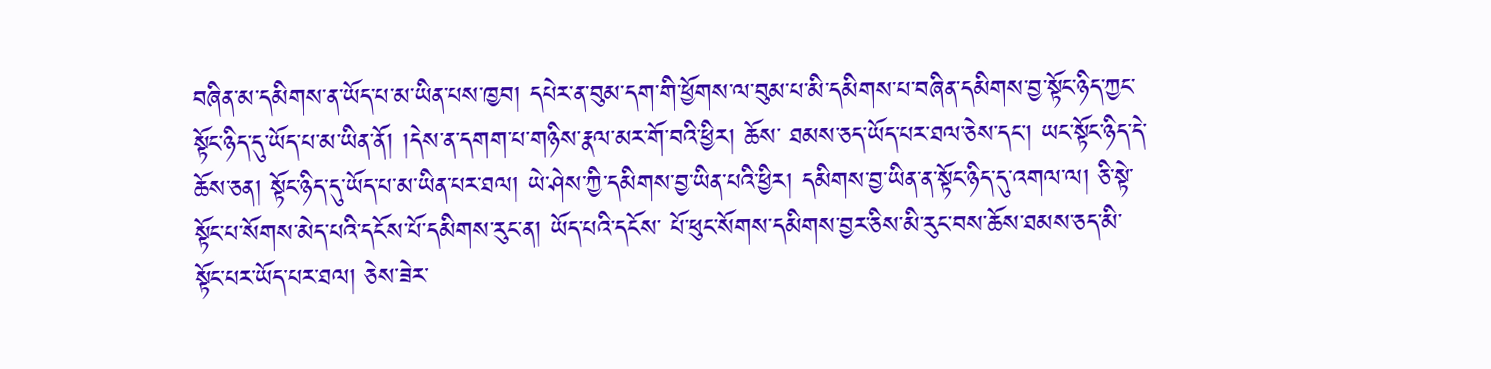བཞིན་མ་དམིགས་ན་ཡོད་པ་མ་ཡིན་པས་ཁྱབ། དཔེར་ན་བུམ་དག་གི་ཕྱོགས་ལ་བུམ་པ་མི་དམིགས་པ་བཞིན་དམིགས་བྱ་སྟོང་ཉིད་ཀྱང་སྟོང་ཉིད་དུ་ཡོད་པ་མ་ཡིན་ནོ། །དེས་ན་དགག་པ་གཉིས་རྣལ་མར་གོ་བའི་ཕྱིར། ཆོས་ ཐམས་ཅད་ཡོད་པར་ཐལ་ཅེས་དང་། ཡང་སྟོང་ཉིད་དེ་ཆོས་ཅན། སྟོང་ཉིད་དུ་ཡོད་པ་མ་ཡིན་པར་ཐལ། ཡེ་ཤེས་ཀྱི་དམིགས་བྱ་ཡིན་པའི་ཕྱིར། དམིགས་བྱ་ཡིན་ན་སྟོང་ཉིད་དུ་འགལ་ལ། ཅི་སྟེ་སྟོང་པ་སོགས་མེད་པའི་དངོས་པོ་དམིགས་རུང་ན། ཡོད་པའི་དངོས་ པོ་ཕུང་སོགས་དམིགས་བྱར་ཅིས་མི་རུང་བས་ཆོས་ཐམས་ཅད་མི་སྟོང་པར་ཡོད་པར་ཐལ། ཅེས་ཟེར་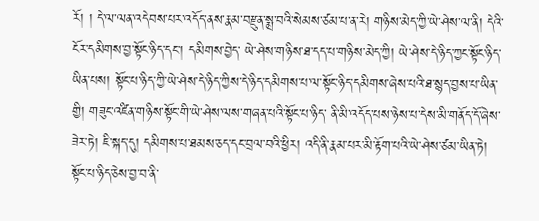རོ། ། དེ་ལ་ལན་འདེབས་པར་འདོད་ནས་རྣམ་བརྫུན་སྨྲ་བའི་སེམས་ཙམ་པ་ན་རེ། གཉིས་མེད་ཀྱི་ཡེ་ཤེས་ལ་ནི། དེའི་ངོར་དམིགས་བྱ་སྟོང་ཉིད་དང་། དམིགས་བྱེད་ ཡེ་ཤེས་གཉིས་ཐ་དད་པ་གཉིས་མེད་ཀྱི། ཡེ་ཤེས་དེ་ཉིད་ཀྱང་སྟོང་ཉིད་ཡིན་པས། སྟོང་པ་ཉིད་ཀྱི་ཡེ་ཤེས་དེ་ཉིད་ཀྱིས་དེ་ཉིད་དམིགས་པ་ལ་སྟོང་ཉིད་དམིགས་ཞེས་པའི་ཐ་སྙད་བྱས་པ་ཡིན་གྱི། གཟུང་འཛིན་གཉིས་སྟོང་གི་ཡེ་ཤེས་ལས་གཞན་པའི་སྟོང་པ་ཉིད་ ནི་མི་འདོད་པས་ཉེས་པ་དེས་མི་གནོད་དོ་ཞེས་ཟེར་ཏེ། ཇི་སྐད་དུ། དམིགས་པ་ཐམས་ཅད་དང་བྲལ་བའི་ཕྱིར། འདི་ནི་རྣམ་པར་མི་རྟོག་པའི་ཡེ་ཤེས་ཙམ་ཡིན་ཏེ། སྟོང་པ་ཉིད་ཅེས་བྱ་བ་ནི་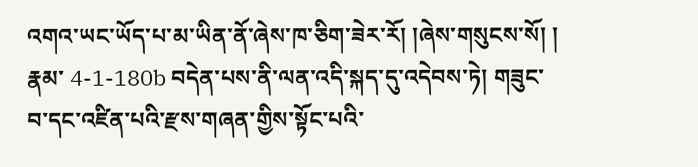འགའ་ཡང་ཡོད་པ་མ་ཡིན་ནོ་ཞེས་ཁ་ཅིག་ཟེར་རོ། །ཞེས་གསུངས་སོ། ། རྣམ་ 4-1-180b བདེན་པས་ནི་ལན་འདི་སྐད་དུ་འདེབས་ཏེ། གཟུང་བ་དང་འཛིན་པའི་རྫས་གཞན་གྱིས་སྟོང་པའི་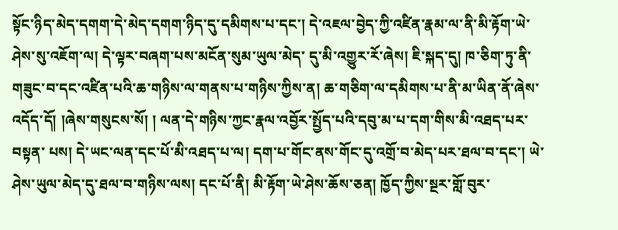སྟོང་ཉིད་མེད་དགག་དེ་མེད་དགག་ཉིད་དུ་དམིགས་པ་དང་། དེ་འཇལ་བྱེད་ཀྱི་འཛིན་རྣམ་ལ་ནི་མི་རྟོག་ཡེ་ཤེས་སུ་འཇོག་ལ། དེ་ལྟར་བཞག་པས་མངོན་སུམ་ཡུལ་མེད་ དུ་མི་འགྱུར་རོ་ཞེས། ཇི་སྐད་དུ། ཁ་ཅིག་ཏུ་ནི་གཟུང་བ་དང་འཛིན་པའི་ཆ་གཉིས་ལ་གནས་པ་གཉིས་ཀྱིས་ན། ཆ་གཅིག་ལ་དམིགས་པ་ནི་མ་ཡིན་ནོ་ཞེས་འདོད་དོ། །ཞེས་གསུངས་སོ། ། ལན་དེ་གཉིས་ཀྱང་རྣལ་འབྱོར་སྤྱོད་པའི་དབུ་མ་པ་དག་གིས་མི་འཐད་པར་བསྟན་ པས། དེ་ཡང་ལན་དང་པོ་མི་འཐད་པ་ལ། དག་པ་གོང་ནས་གོང་དུ་འགྲོ་བ་མེད་པར་ཐལ་བ་དང་། ཡེ་ཤེས་ཡུལ་མེད་དུ་ཐལ་བ་གཉིས་ལས། དང་པོ་ནི། མི་རྟོག་ཡེ་ཤེས་ཆོས་ཅན། ཁྱོད་ཀྱིས་སྔར་གློ་བུར་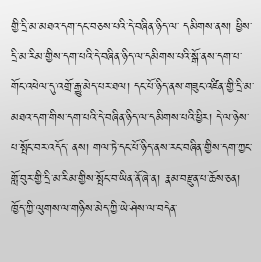གྱི་དྲི་མ་མཐའ་དག་དང་བཅས་པའི་དེ་བཞིན་ཉིད་ལ་ དམིགས་ནས། ཕྱིས་དྲི་མ་རིམ་གྱིས་དག་པའི་དེ་བཞིན་ཉིད་ལ་དམིགས་པའི་སྒོ་ནས་དག་པ་གོང་འཕེལ་དུ་འགྲོ་རྒྱུ་མེད་པར་ཐལ། དང་པོ་ཉིད་ནས་གཟུང་འཛིན་གྱི་དྲི་མ་མཐའ་དག་གིས་དག་པའི་དེ་བཞིན་ཉིད་ལ་དམིགས་པའི་ཕྱིར། དེ་ལ་ཉེས་པ་སྤོང་བར་འདོད་ ནས། གལ་ཏེ་དང་པོ་ཉིད་ནས་རང་བཞིན་གྱིས་དག་ཀྱང་གློ་བུར་གྱི་དྲི་མ་རིམ་གྱིས་སྤོང་བ་ཡིན་ནོ་ཞེ་ན། རྣམ་བརྫུན་པ་ཆོས་ཅན། ཁྱོད་ཀྱི་ལུགས་ལ་གཉིས་མེད་ཀྱི་ཡེ་ཤེས་ལ་བདེན་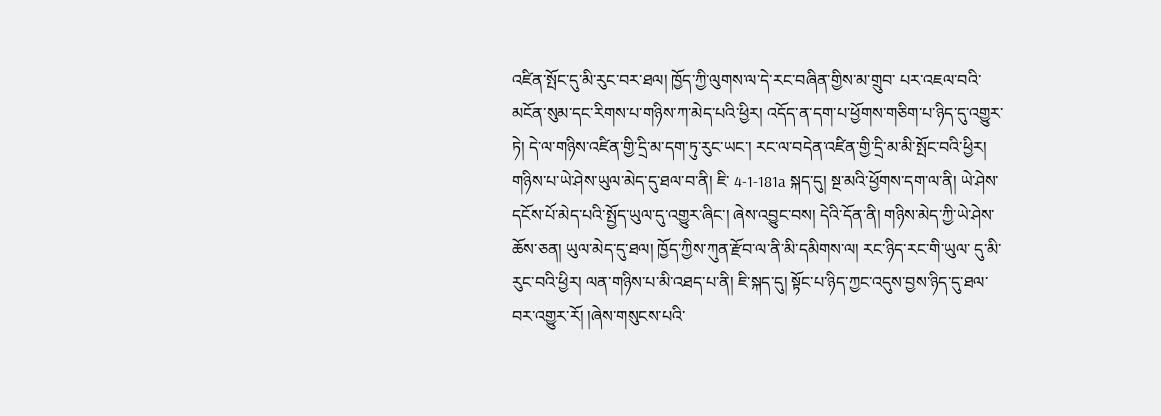འཛིན་སྤོང་དུ་མི་རུང་བར་ཐལ། ཁྱོད་ཀྱི་ལུགས་ལ་དེ་རང་བཞིན་གྱིས་མ་གྲུབ་ པར་འཇལ་བའི་མངོན་སུམ་དང་རིགས་པ་གཉིས་ཀ་མེད་པའི་ཕྱིར། འདོད་ན་དག་པ་ཕྱོགས་གཅིག་པ་ཉིད་དུ་འགྱུར་ཏེ། དེ་ལ་གཉིས་འཛིན་གྱི་དྲི་མ་དག་ཏུ་རུང་ཡང་། རང་ལ་བདེན་འཛིན་གྱི་དྲི་མ་མི་སྤོང་བའི་ཕྱིར། གཉིས་པ་ཡེ་ཤེས་ཡུལ་མེད་དུ་ཐལ་བ་ནི། ཇི་ 4-1-181a སྐད་དུ། སྔ་མའི་ཕྱོགས་དག་ལ་ནི། ཡེ་ཤེས་དངོས་པོ་མེད་པའི་སྤྱོད་ཡུལ་དུ་འགྱུར་ཞིང་། ཞེས་འབྱུང་བས། དེའི་དོན་ནི། གཉིས་མེད་ཀྱི་ཡེ་ཤེས་ཆོས་ཅན། ཡུལ་མེད་དུ་ཐལ། ཁྱོད་ཀྱིས་ཀུན་རྫོབ་ལ་ནི་མི་དམིགས་ལ། རང་ཉིད་རང་གི་ཡུལ་ དུ་མི་རུང་བའི་ཕྱིར། ལན་གཉིས་པ་མི་འཐད་པ་ནི། ཇི་སྐད་དུ། སྟོང་པ་ཉིད་ཀྱང་འདུས་བྱས་ཉིད་དུ་ཐལ་བར་འགྱུར་རོ། །ཞེས་གསུངས་པའི་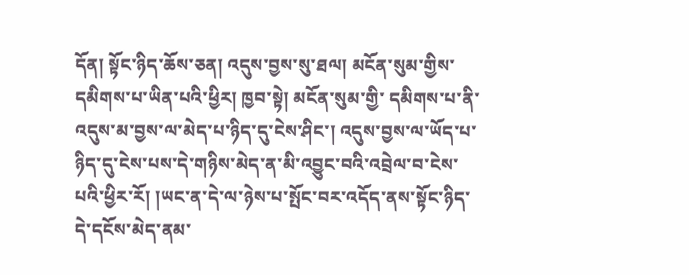དོན། སྟོང་ཉིད་ཆོས་ཅན། འདུས་བྱས་སུ་ཐལ། མངོན་སུམ་གྱིས་དམིགས་པ་ཡིན་པའི་ཕྱིར། ཁྱབ་སྟེ། མངོན་སུམ་གྱི་ དམིགས་པ་ནི་འདུས་མ་བྱས་ལ་མེད་པ་ཉིད་དུ་ངེས་ཤིང་། འདུས་བྱས་ལ་ཡོད་པ་ཉིད་དུ་ངེས་པས་དེ་གཉིས་མེད་ན་མི་འབྱུང་བའི་འབྲེལ་བ་ངེས་པའི་ཕྱིར་རོ། །ཡང་ན་དེ་ལ་ཉེས་པ་སྤོང་བར་འདོད་ནས་སྟོང་ཉིད་དེ་དངོས་མེད་ནམ་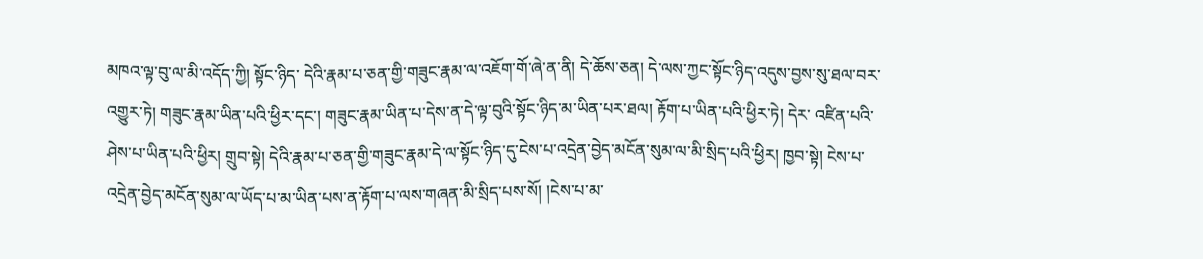མཁའ་ལྟ་བུ་ལ་མི་འདོད་ཀྱི། སྟོང་ཉིད་ དེའི་རྣམ་པ་ཅན་གྱི་གཟུང་རྣམ་ལ་འཇོག་གོ་ཞེ་ན་ནི། དེ་ཆོས་ཅན། དེ་ལས་ཀྱང་སྟོང་ཉིད་འདུས་བྱས་སུ་ཐལ་བར་འགྱུར་ཏེ། གཟུང་རྣམ་ཡིན་པའི་ཕྱིར་དང་། གཟུང་རྣམ་ཡིན་པ་དེས་ན་དེ་ལྟ་བུའི་སྟོང་ཉིད་མ་ཡིན་པར་ཐལ། རྟོག་པ་ཡིན་པའི་ཕྱིར་ཏེ། དེར་ འཛིན་པའི་ཤེས་པ་ཡིན་པའི་ཕྱིར། གྲུབ་སྟེ། དེའི་རྣམ་པ་ཅན་གྱི་གཟུང་རྣམ་དེ་ལ་སྟོང་ཉིད་དུ་ངེས་པ་འདྲེན་བྱེད་མངོན་སུམ་ལ་མི་སྲིད་པའི་ཕྱིར། ཁྱབ་སྟེ། ངེས་པ་འདྲེན་བྱེད་མངོན་སུམ་ལ་ཡོད་པ་མ་ཡིན་པས་ན་རྟོག་པ་ལས་གཞན་མི་སྲིད་པས་སོ། །ངེས་པ་མ་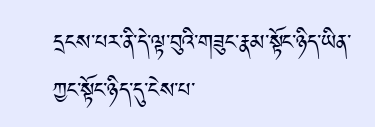དྲངས་པར་ནི་དེ་ལྟ་བུའི་གཟུང་རྣམ་སྟོང་ཉིད་ཡིན་ཀྱང་སྟོང་ཉིད་དུ་ངེས་པ་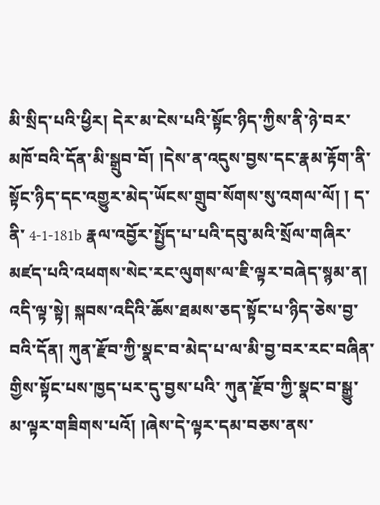མི་སྲིད་པའི་ཕྱིར། དེར་མ་ངེས་པའི་སྟོང་ཉིད་ཀྱིས་ནི་ཉེ་བར་མཁོ་བའི་དོན་མི་སྒྲུབ་བོ། །དེས་ན་འདུས་བྱས་དང་རྣམ་རྟོག་ནི་སྟོང་ཉིད་དང་འགྱུར་མེད་ཡོངས་གྲུབ་སོགས་སུ་འགལ་ལོ། ། ད་ནི་ 4-1-181b རྣལ་འབྱོར་སྤྱོད་པ་པའི་དབུ་མའི་སྲོལ་གཞིར་མཛད་པའི་འཕགས་སེང་རང་ལུགས་ལ་ཇི་ལྟར་བཞེད་སྙམ་ན། འདི་ལྟ་སྟེ། སྐབས་འདིའི་ཆོས་ཐམས་ཅད་སྟོང་པ་ཉིད་ཅེས་བྱ་བའི་དོན། ཀུན་རྫོབ་ཀྱི་སྣང་བ་མེད་པ་ལ་མི་བྱ་བར་རང་བཞིན་གྱིས་སྟོང་པས་ཁྱད་པར་དུ་བྱས་པའི་ ཀུན་རྫོབ་ཀྱི་སྣང་བ་སྒྱུ་མ་ལྟར་གཟིགས་པའོ། །ཞེས་དེ་ལྟར་དམ་བཅས་ནས་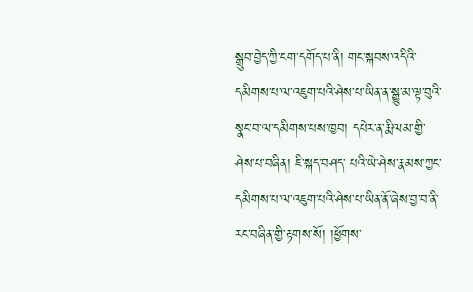སྒྲུབ་བྱེད་ཀྱི་ངག་དགོད་པ་ནི། གང་སྐབས་འདིའི་དམིགས་པ་ལ་འཇུག་པའི་ཤེས་པ་ཡིན་ན་སྒྱུ་མ་ལྟ་བུའི་སྣང་བ་ལ་དམིགས་པས་ཁྱབ། དཔེར་ན་རྨི་ལམ་གྱི་ཤེས་པ་བཞིན། ཇི་སྐད་བཤད་ པའི་ཡེ་ཤེས་རྣམས་ཀྱང་དམིགས་པ་ལ་འཇུག་པའི་ཤེས་པ་ཡིན་ནོ་ཞེས་བྱ་བ་ནི་རང་བཞིན་གྱི་རྟགས་སོ། །ཕྱོགས་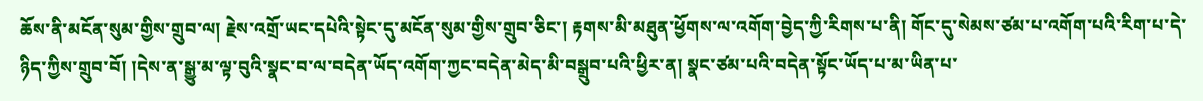ཆོས་ནི་མངོན་སུམ་གྱིས་གྲུབ་ལ། རྗེས་འགྲོ་ཡང་དཔེའི་སྟེང་དུ་མངོན་སུམ་གྱིས་གྲུབ་ཅིང་། རྟགས་མི་མཐུན་ཕྱོགས་ལ་འགོག་བྱེད་ཀྱི་རིགས་པ་ནི། གོང་དུ་སེམས་ཙམ་པ་འགོག་པའི་རིག་པ་དེ་ཉིད་ཀྱིས་གྲུབ་བོ། །དེས་ན་སྒྱུ་མ་ལྟ་བུའི་སྣང་བ་ལ་བདེན་ཡོད་འགོག་ཀྱང་བདེན་མེད་མི་བསྒྲུབ་པའི་ཕྱིར་ན། སྣང་ཙམ་པའི་བདེན་སྟོང་ཡོད་པ་མ་ཡིན་པ་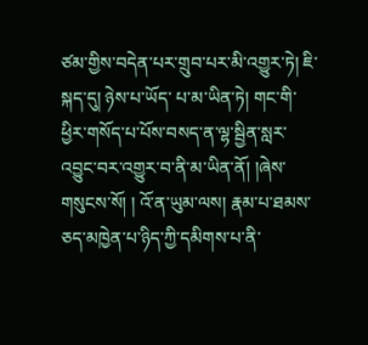ཙམ་གྱིས་བདེན་པར་གྲུབ་པར་མི་འགྱུར་ཏེ། ཇི་སྐད་དུ། ཉེས་པ་ཡོད་ པ་མ་ཡིན་ཏེ། གང་གི་ཕྱིར་གསོད་པ་པོས་བསད་ན་ལྷ་སྦྱིན་སླར་འབྱུང་བར་འགྱུར་བ་ནི་མ་ཡིན་ནོ། །ཞེས་གསུངས་སོ། ། འོ་ན་ཡུམ་ལས། རྣམ་པ་ཐམས་ཅད་མཁྱེན་པ་ཉིད་ཀྱི་དམིགས་པ་ནི་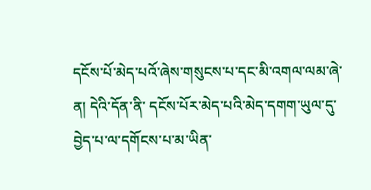དངོས་པོ་མེད་པའོ་ཞེས་གསུངས་པ་དང་མི་འགལ་ལམ་ཞེ་ན། དེའི་དོན་ནི་ དངོས་པོར་མེད་པའི་མེད་དགག་ཡུལ་དུ་བྱེད་པ་ལ་དགོངས་པ་མ་ཡིན་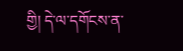གྱི། དེ་ལ་དགོངས་ན་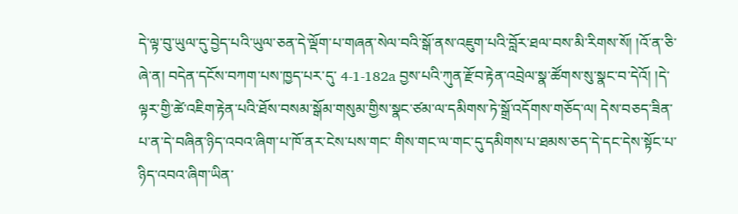དེ་ལྟ་བུ་ཡུལ་དུ་བྱེད་པའི་ཡུལ་ཅན་དེ་ལྡོག་པ་གཞན་སེལ་བའི་སྒོ་ནས་འཇུག་པའི་བློར་ཐལ་བས་མི་རིགས་སོ། །འོ་ན་ཅི་ཞེ་ན། བདེན་དངོས་བཀག་པས་ཁྱད་པར་དུ་ 4-1-182a བྱས་པའི་ཀུན་རྫོབ་རྟེན་འབྲེལ་སྣ་ཚོགས་སུ་སྣང་བ་དེའོ། །དེ་ལྟར་གྱི་ཚེ་འཇིག་རྟེན་པའི་ཐོས་བསམ་སྒོམ་གསུམ་གྱིས་སྣང་ཙམ་ལ་དམིགས་ཏེ་སྒྲོ་འདོགས་གཅོད་ལ། དེས་བཅད་ཟིན་པ་ན་དེ་བཞིན་ཉིད་འབའ་ཞིག་པ་ཁོ་ནར་ངེས་པས་གང་ གིས་གང་ལ་གང་དུ་དམིགས་པ་ཐམས་ཅད་དེ་དང་དེས་སྟོང་པ་ཉིད་འབའ་ཞིག་ཡིན་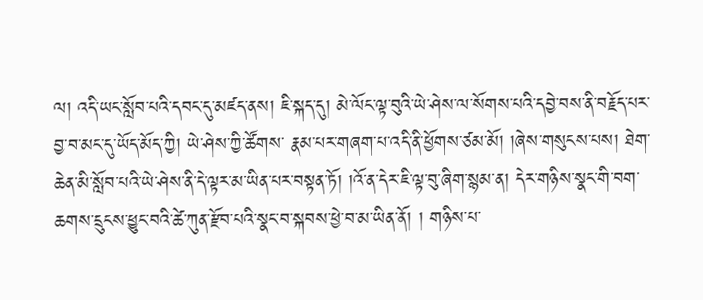ལ། འདི་ཡང་སློབ་པའི་དབང་དུ་མཛད་ནས། ཇི་སྐད་དུ། མེ་ལོང་ལྟ་བུའི་ཡེ་ཤེས་ལ་སོགས་པའི་དབྱེ་བས་ནི་བརྗོད་པར་བྱ་བ་མང་དུ་ཡོད་མོད་ཀྱི། ཡེ་ཤེས་ཀྱི་ཚོགས་ རྣམ་པར་གཞག་པ་འདི་ནི་ཕྱོགས་ཙམ་མོ། །ཞེས་གསུངས་པས། ཐེག་ཆེན་མི་སློབ་པའི་ཡེ་ཤེས་ནི་དེ་ལྟར་མ་ཡིན་པར་བསྟན་ཏོ། །འོ་ན་དེར་ཇི་ལྟ་བུ་ཞིག་སྙམ་ན། དེར་གཉིས་སྣང་གི་བག་ཆགས་དྲུངས་ཕྱུང་བའི་ཚེ་ཀུན་རྫོབ་པའི་སྣང་བ་སྐབས་ཕྱེ་བ་མ་ཡིན་ནོ། ། གཉིས་པ་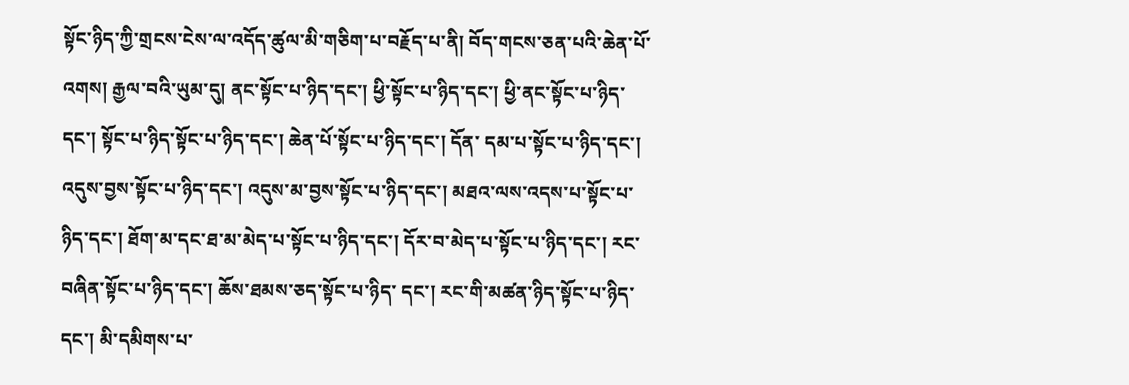སྟོང་ཉིད་ཀྱི་གྲངས་ངེས་ལ་འདོད་ཚུལ་མི་གཅིག་པ་བརྗོད་པ་ནི། བོད་གངས་ཅན་པའི་ཆེན་པོ་འགས། རྒྱལ་བའི་ཡུམ་དུ། ནང་སྟོང་པ་ཉིད་དང་། ཕྱི་སྟོང་པ་ཉིད་དང་། ཕྱི་ནང་སྟོང་པ་ཉིད་དང་། སྟོང་པ་ཉིད་སྟོང་པ་ཉིད་དང་། ཆེན་པོ་སྟོང་པ་ཉིད་དང་། དོན་ དམ་པ་སྟོང་པ་ཉིད་དང་། འདུས་བྱས་སྟོང་པ་ཉིད་དང་། འདུས་མ་བྱས་སྟོང་པ་ཉིད་དང་། མཐའ་ལས་འདས་པ་སྟོང་པ་ཉིད་དང་། ཐོག་མ་དང་ཐ་མ་མེད་པ་སྟོང་པ་ཉིད་དང་། དོར་བ་མེད་པ་སྟོང་པ་ཉིད་དང་། རང་བཞིན་སྟོང་པ་ཉིད་དང་། ཆོས་ཐམས་ཅད་སྟོང་པ་ཉིད་ དང་། རང་གི་མཚན་ཉིད་སྟོང་པ་ཉིད་དང་། མི་དམིགས་པ་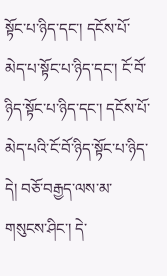སྟོང་པ་ཉིད་དང་། དངོས་པོ་མེད་པ་སྟོང་པ་ཉིད་དང་། ངོ་བོ་ཉིད་སྟོང་པ་ཉིད་དང་། དངོས་པོ་མེད་པའི་ངོ་བོ་ཉིད་སྟོང་པ་ཉིད་དེ། བཅོ་བརྒྱད་ལས་མ་གསུངས་ཤིང་། དེ་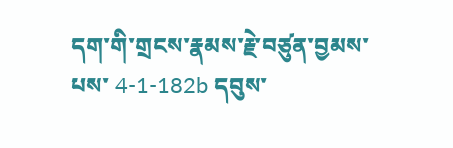དག་གི་གྲངས་རྣམས་རྗེ་བཙུན་བྱམས་པས་ 4-1-182b དབུས་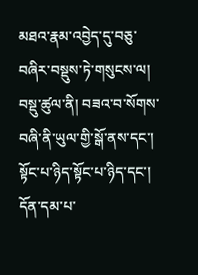མཐའ་རྣམ་འབྱེད་དུ་བཅུ་བཞིར་བསྡུས་ཏེ་གསུངས་ལ། བསྡུ་ཚུལ་ནི། བཟའ་བ་སོགས་བཞི་ནི་ཡུལ་གྱི་སྒོ་ནས་དང་། སྟོང་པ་ཉིད་སྟོང་པ་ཉིད་དང་། དོན་དམ་པ་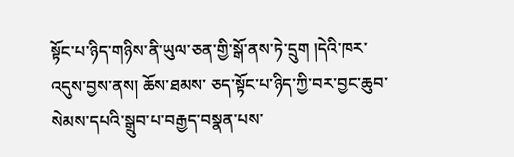སྟོང་པ་ཉིད་གཉིས་ནི་ཡུལ་ཅན་གྱི་སྒོ་ནས་ཏེ་དྲུག །དེའི་ཁར་འདུས་བྱས་ནས། ཆོས་ཐམས་ ཅད་སྟོང་པ་ཉིད་ཀྱི་བར་བྱང་ཆུབ་སེམས་དཔའི་སྒྲུབ་པ་བརྒྱད་བསྣན་པས་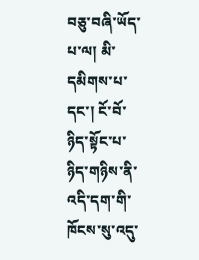བཅུ་བཞི་ཡོད་པ་ལ། མི་དམིགས་པ་དང་། ངོ་བོ་ཉིད་སྟོང་པ་ཉིད་གཉིས་ནི་འདི་དག་གི་ཁོངས་སུ་འདུ་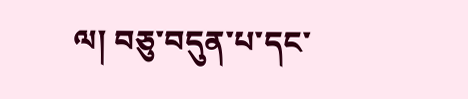ལ། བཅུ་བདུན་པ་དང་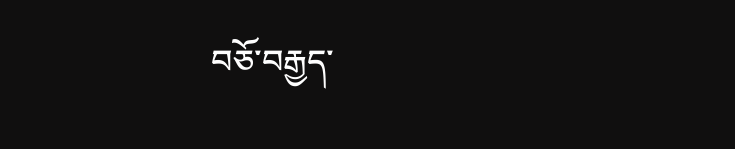བཅོ་བརྒྱད་